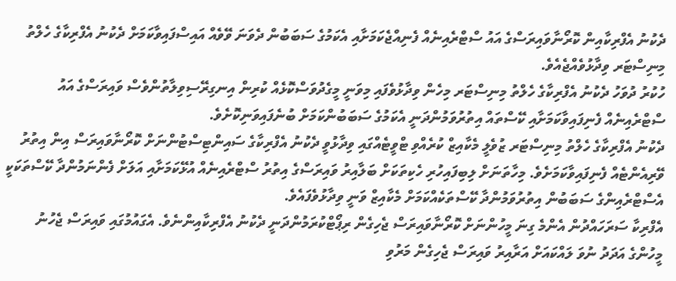ދެކުނު އެފްރިކާއިން ކޮރޯނާވައިރަސްގެ އައު ސްޓްރެއިނެއް ފެނިއްޖެކަމަށާއި އެކަމުގެ ސަބަބުން ދެވަނަ ވޭވެއް އައިސްފައިވާކަމަށް ދެކުނު އެފްރިކާގެ ހެލްތު މިނިސްޓަރ ވިދާޅުވެއްޖެއެވެ.
ހުކުރު ދުވަހު ދެކުނު އެފްރިކާގެ ހެލްތު މިނިސްޓަރ މިހެން ވިދާޅުވެފައި މިވަނީ މީގެދުވަސްކޮޅެއް ކުރިން އިނގިރޭސިވިލާތުންވެސް ވައިރަސްގެ އައު ސްޓްރެއިނެއް ފެނިފައިވާކަމަށާއި ކޭސްތައް އިތުރުވަމުންދަނީ އެކަމުގެ ސަބަބުންކަމަށް ބުނެފައިވަނިކޮށެވެ.
ދެކުނު އެފްރިކާގެ ހެލްތު މިނިސްޓަރ ޒުވެލީ މެކާއިޒް ކުރެއްވި ޓްވީޓެއްގައި ވިދާޅުވީ ދެކުނު އެފްރިކާގެ ސައިންޓިސްޓުންނަށް ކޮރޯނާވައިރަސް އިން އިތުރު ވޭރިއެންޓެއް ފެނިފައިވާކަމަށެވެ. މިހާތަނަށް ލިބިފައިހުރި ހެކިތަކަށް ބަލާއިރު ވައިރަސްގެ އިތުރު ސްޓްރެއިނެއް އުޅޭކަމަށާއި އަލަށް ފެންނަމުންދާ ކޭސްތަކަކީ އެސްޓްރެއިންގެ ސަބަބުން އިތުރުވަމުންދާ ކޭސްތަކެއްކަމަށް މެކާއިޒް ވަނީ ވިދާޅުވެފައެވެ.
އެފްރިކާ ސަރަހައްދުން އެންމެ ގިނަ މީހުންނަށް ކޮރޯނާވައިރަސް ޖެހިގެން ރިޕޯޓްކުރަމުންދަނީ ދެކުނު އެފްރިކާއިންނެވެ. އެގައުމުގައި ވައިރަސް ޖެހުނު މީހުންގެ އަދަދު ނުވަ ލައްކައަށް އަރާއިރު ވައިރަސް ޖެހިގެން މަރުވި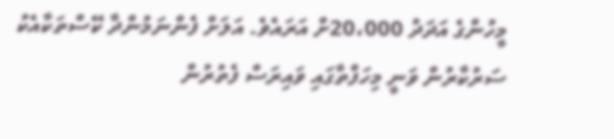މީހުންގެ އަދަދު 20،000ށް އަރައެވެ. އަލަށް ފެންނަމުންދާ ކޭސްތަކާއެކު ސަރުކާރުން ވަނީ މިހަފްތާގައި ވައިރަސް ފެތުރުން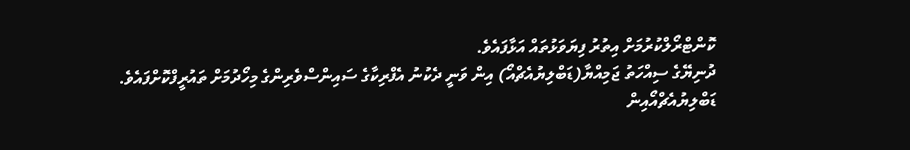ކޮންޓްރޯލްކުރުމަށް އިތުރު ފިޔަވަޅުތައް އަޅާފައެވެ.
ދުނިޔޭގެ ސިއްހަތު ޖަމިއްޔާ(ޑަބްލިޔުއެޗްއޯ) އިން ވަނީ ދެކުނު އެފްރިކާގެ ސައިންސްވެރިންގެ މިހޯދުމަށް ތައުރީފްކޮށްފައެވެ.
ޑަބްލިޔުއެޗްއޯއިން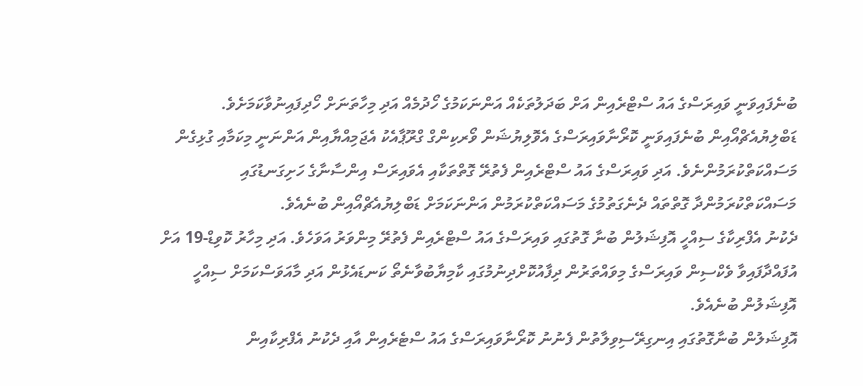ބުނެފައިވަނީ ވައިރަސްގެ އައު ސްޓްރެއިން އަށް ބަދަލުތަކެއް އަންނަކަމުގެ ހޯދުމެއް އަދި މިހާތަނަށް ހޯދިފައިނުވާކަމަށެވެ.
ޑަބްލިޔުއެޗްއޯއިން ބުނެފައިވަނީ ކޮރޯނާވައިރަސްގެ އެވޮލިޔުޝަން ވޯރކިންގް ގްރޫޕާއެކު އެޖަމިއްޔާއިން އަންނަނީ މިކަމާއި ގުޅިގެން މަސައްކަތްކުރަމުންނެވެ. އަދި ވައިރަސްގެ އައު ސްޓްރެއިން ފެތުރޭ ގޮތްތަކާއި އެވައިރަސް އިންސާނާގެ ހަށިގަނޑުގައި މަސައްކަތްކުރަމުންދާ ގޮތްތައް ދެނެގަތުމުގެ މަސައްކަތްކުރަމުން އަންނަކަމަށް ޑަބްލިޔުއެޗްއޯއިން ބުނެއެވެ.
ދެކުނު އެފްރިކާގެ ސިއްހީ އޮފިޝަލުން ބުނާ ގޮތުގައި ވައިރަސްގެ އައު ސްޓްރެއިން ފެތުރޭ މިންވަރު އަވަހެވެ. އަދި މިހާރު ކޮވިޑް-19 އަށް އުފައްދާފައިވާ ވެކްސިން ވައިރަސްގެ މިވައްތަރުން ދިފާއުކޮށްދިނުމުގައި ކާމިޔާބުވާނެތޯ ކަނޑައެޅުން އަދި މާއަވަސްކަމަށް ސިއްހީ އޮފިޝަލުން ބުނެއެވެ.
އޮފިޝަލުން ބުނާގޮތުގައި އިނގިރޭސިވިލާތުން ފެނުނު ކޮރޯނާވައިރަސްގެ އައު ސްޓެރެއިން އާއި ދެކުނު އެފްރިކާއިން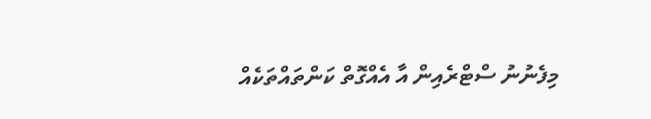މިފެނުނު ސްޓްރެއިން އާ އެއްގޮތް ކަންތައްތަކެއް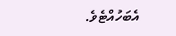އެބަހުއްޓެވެ.